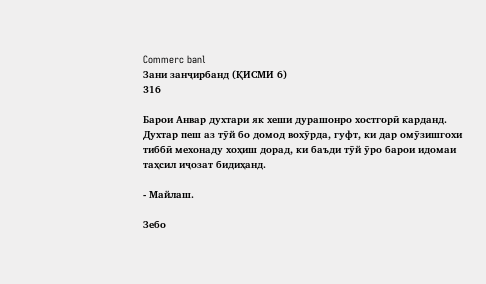Commerc banl
Зани занҷирбанд (ҚИСМИ 6)
316

Барои Анвар духтари як хеши дурашонро хостгорӣ карданд. Духтар пеш аз тӯй бо домод вохӯрда, гуфт, ки дар омӯзишгохи тиббӣ мехонаду хоҳиш дорад, ки баъди тӯй ӯро барои идомаи таҳсил иҷозат бидиҳанд.

- Майлаш.

Зебо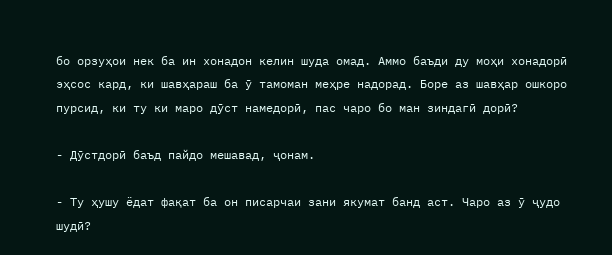бо орзуҳои нек ба ин хонадон келин шуда омад. Аммо баъди ду моҳи хонадорӣ эҳсос кард, ки шавҳараш ба ӯ тамоман меҳре надорад. Боре аз шавҳар ошкоро пурсид, ки ту ки маро дӯст намедорӣ, пас чаро бо ман зиндагӣ дорӣ?

- Дӯстдорӣ баъд пайдо мешавад, ҷонам.

- Ту ҳушу ёдат фақат ба он писарчаи зани якумат банд аст. Чаро аз ӯ ҷудо шудӣ?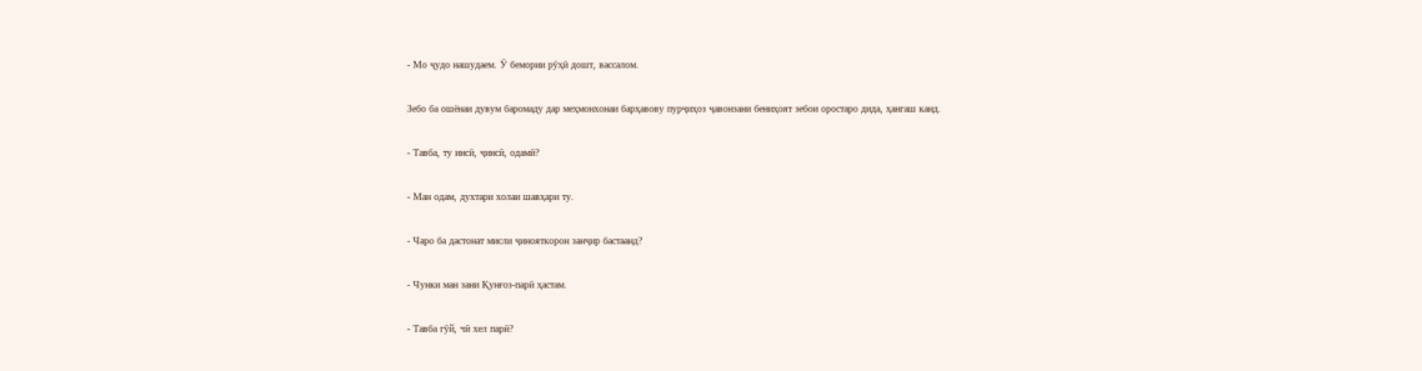- Мо ҷудо нашудаем. Ӯ бемории рӯҳӣ дошт, вассалом.

Зебо ба ошёнаи дувум баромаду дар меҳмонхонаи барҳавову пурҷиҳоз ҷавонзани бениҳоят зебои оростаро дида, ҳангаш канд.

- Тавба, ту инсӣ, ҷинсӣ, одамӣ?

- Ман одам, духтари холаи шавҳари ту.

- Чаро ба дастонат мисли ҷинояткорон занҷир бастаанд?

- Чунки ман зани Қунғоз-парӣ ҳастам.

- Тавба гӯй, чӣ хел парӣ?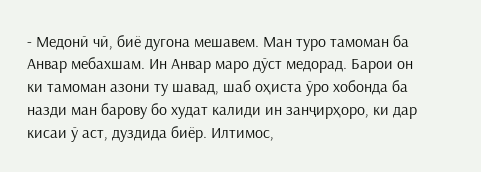- Медонӣ чӣ, биё дугона мешавем. Ман туро тамоман ба Анвар мебахшам. Ин Анвар маро дӯст медорад. Барои он ки тамоман азони ту шавад, шаб оҳиста ӯро хобонда ба назди ман барову бо худат калиди ин занҷирҳоро, ки дар кисаи ӯ аст, дуздида биёр. Илтимос,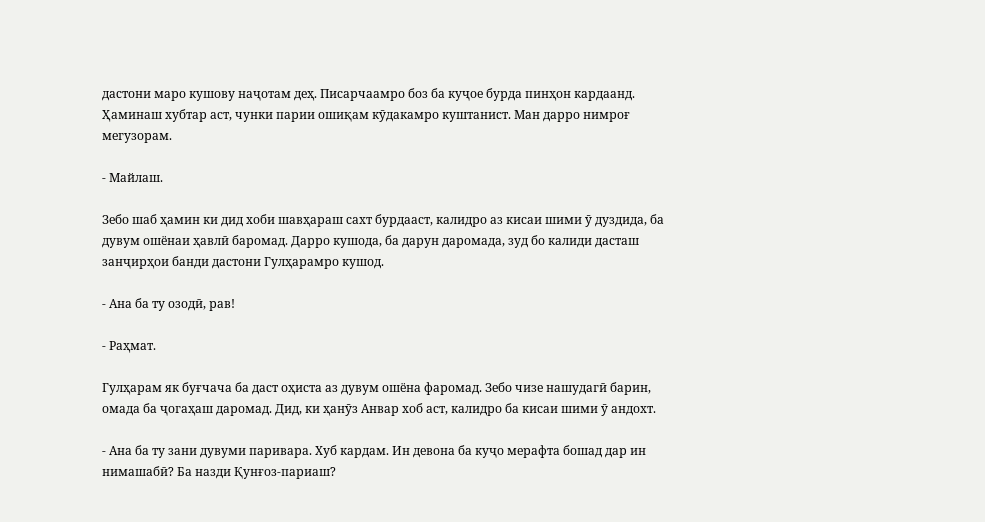дастони маро кушову наҷотам деҳ. Писарчаамро боз ба куҷое бурда пинҳон кардаанд. Ҳаминаш хубтар аст, чунки парии ошиқам кӯдакамро куштанист. Ман дарро нимроғ мегузорам.

- Майлаш.

Зебо шаб ҳамин ки дид хоби шавҳараш сахт бурдааст, калидро аз кисаи шими ӯ дуздида, ба дувум ошёнаи ҳавлӣ баромад. Дарро кушода, ба дарун даромада, зуд бо калиди дасташ занҷирҳои банди дастони Гулҳарамро кушод.

- Ана ба ту озодӣ, рав!

- Раҳмат.

Гулҳарам як буғчача ба даст оҳиста аз дувум ошёна фаромад. Зебо чизе нашудагӣ барин, омада ба ҷогаҳаш даромад. Дид, ки ҳанӯз Анвар хоб аст, калидро ба кисаи шими ӯ андохт.

- Ана ба ту зани дувуми паривара. Хуб кардам. Ин девона ба куҷо мерафта бошад дар ин нимашабӣ? Ба назди Қунғоз-париаш?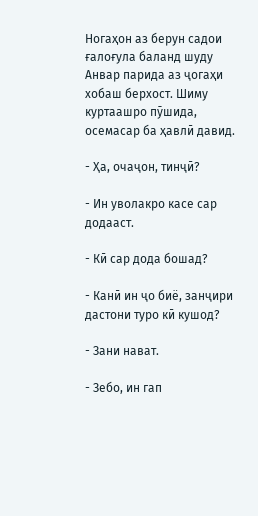Ногаҳон аз берун садои ғалоғула баланд шуду Анвар парида аз ҷогаҳи хобаш берхост. Шиму куртаашро пӯшида, осемасар ба ҳавлӣ давид.

- Ҳа, очаҷон, тинҷӣ?

- Ин уволакро касе сар додааст.

- Кӣ сар дода бошад?

- Канӣ ин ҷо биё, занҷири дастони туро кӣ кушод?

- Зани нават.

- Зебо, ин гап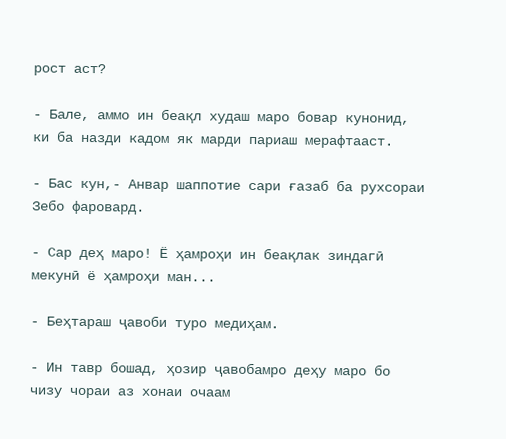рост аст?

- Бале, аммо ин беақл худаш маро бовар кунонид, ки ба назди кадом як марди париаш мерафтааст.

- Бас кун,- Анвар шаппотие сари ғазаб ба рухсораи Зебо фаровард.

- Сар деҳ маро! Ё ҳамроҳи ин беақлак зиндагӣ мекунӣ ё ҳамроҳи ман...

- Беҳтараш ҷавоби туро медиҳам.

- Ин тавр бошад, ҳозир ҷавобамро деҳу маро бо чизу чораи аз хонаи очаам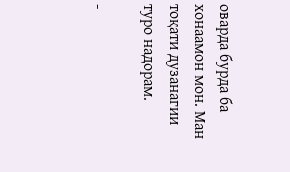оварда бурда ба хонаамон мон. Ман тоқати дузанагии туро надорам.

-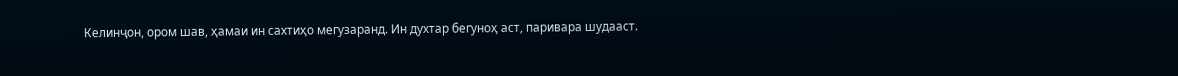Келинҷон, ором шав, ҳамаи ин сахтиҳо мегузаранд. Ин духтар бегуноҳ аст, паривара шудааст.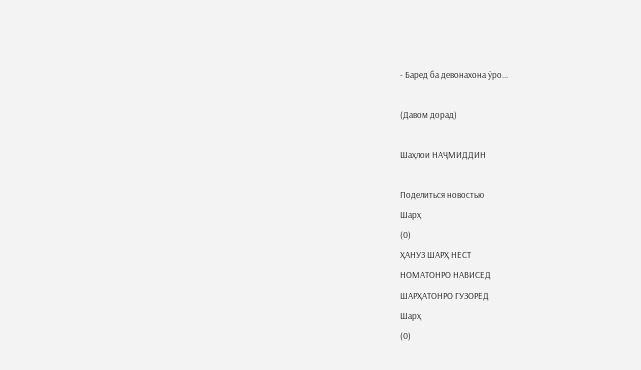- Баред ба девонахона ӯро...

(Давом дорад)

Шаҳлои НАҶМИДДИН

Поделиться новостью
Шарҳ
(0)
ҲАНУЗ ШАРҲ НЕСТ
НОМАТОНРО НАВИСЕД
ШАРҲАТОНРО ГУЗОРЕД
Шарҳ
(0)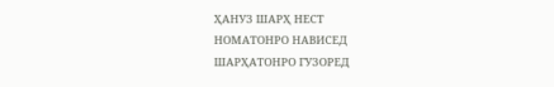ҲАНУЗ ШАРҲ НЕСТ
НОМАТОНРО НАВИСЕД
ШАРҲАТОНРО ГУЗОРЕД